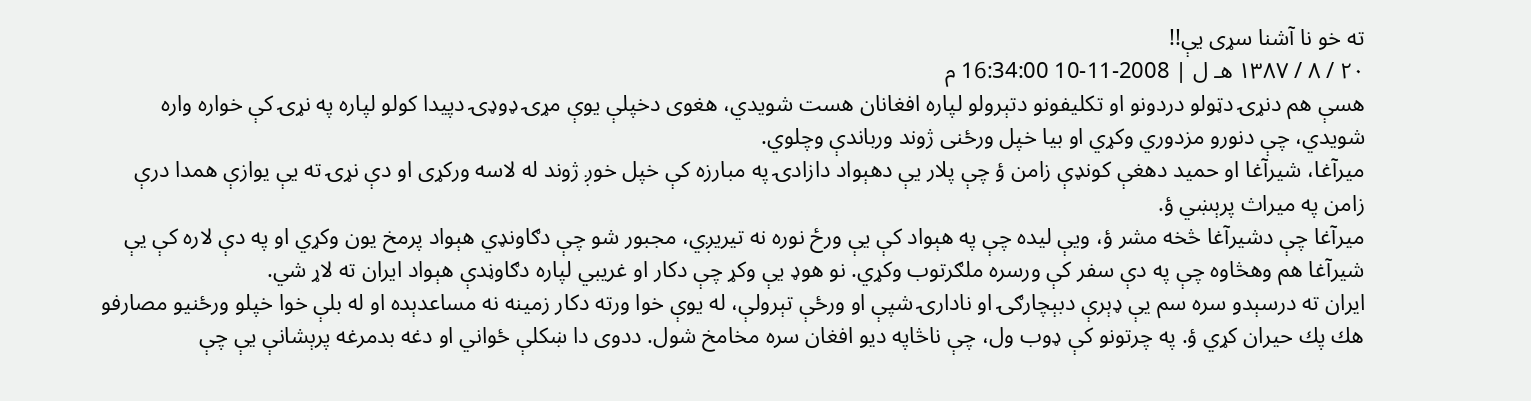ته خو نا آشنا سړى يې!!
٢٠ / ٨ / ١٣٨٧ هـ ل | 2008-11-10 16:34:00 م
هسې هم دنړۍ دټولو دردونو او تكليفونو دتېرولو لپاره افغانان هست شويدي، هغوى دخپلې يوې مړۍ ډوډۍ دپيدا كولو لپاره په نړۍ كې خواره واره شويدي، چې دنورو مزدوري وكړي او بيا خپل ورځنى ژوند ورباندې وچلوي.
ميرآغا، شيرآغا او حميد دهغې كونډې زامن ؤ چې پلار يې دهېواد دازادۍ په مبارزه كې خپل خوږ ژوند له لاسه وركړى او دې نړۍ ته يې يوازې همدا درې زامن په ميراث پرېښي ؤ.
ميرآغا چې دشيرآغا څخه مشر ؤ، ويې ليده چې په هېواد كې يې ورځ نوره نه تيريږي، مجبور شو چې دګاونډي هېواد پرمخ يون وكړي او په دې لاره كې يې شيرآغا هم وهڅاوه چې په دې سفر كې ورسره ملګرتوب وكړي. نو هوډ يې وكړ چې دكار او غريبي لپاره دګاوڼدې هېواد ايران ته لاړ شي.
ايران ته درسېدو سره سم يې ډېرې دبېچارګۍ او نادارۍ شپې او ورځې تېرولې، له يوې خوا ورته دكار زمينه نه مساعدېده او له بلې خوا خپلو ورځنيو مصارفو هك پك حيران كړي ؤ. په چرتونو كې ډوب ول، چې ناڅاپه ديو افغان سره مخامخ شول. ددوى دا ښكلې ځواني او دغه بدمرغه پرېشانې يې چې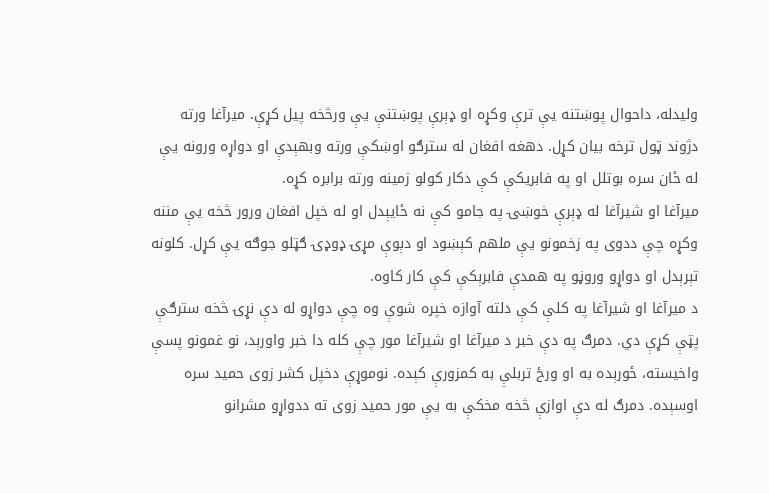وليدله، داحوال پوښتنه يې ترې وكړه او ډېرې پوښتنې يې ورڅخه پيل كړې. ميرآغا ورته دژوند ټول ترخه بيان كړل. دهغه افغان له سترګو اوښكې ورته وبهېدې او دواړه ورونه يې له ځان سره بوتلل او په فابريكې كې دكار كولو زمينه ورته برابره كړه.
ميرآغا او شيرآغا له ډېرې خوښۍ په جامو كې نه ځايېدل او له خپل افغان ورور څخه يې مننه وكړه چې ددوى په زخمونو يې ملهم كېښود او دېوې مړۍ ډوډۍ ګټلو جوګه يې كړل. كلونه تېرېدل او دواړو وروڼو په همدې فابرېكې كې كار كاوه.
د ميرآغا او شيرآغا په كلې كې دلته آوازه خپره شوې وه چې دواړو له دې نړۍ څخه سترګې پټې كړې دي. دمرګ په دې خبر د ميرآغا او شيرآغا مور چې كله دا خبر واورېد، نو غمونو پسې واخيسته، ځورېده به او ورځ تربلې به كمزورې كېده. نوموړې دخپل كشر زوى حميد سره اوسېده. دمرګ له دې اوازې څخه مخكې به يې مور حميد زوى ته ددواړو مشرانو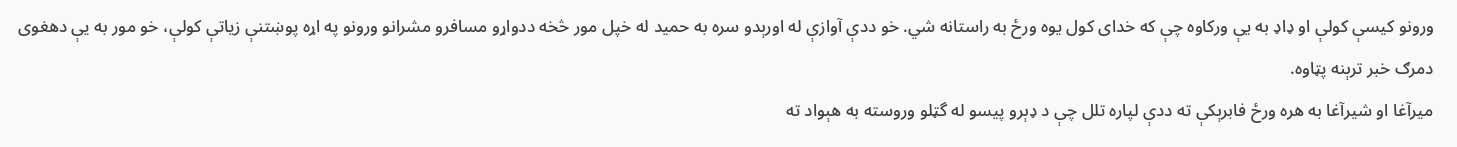ورونو كيسې كولې او ډاډ به يې وركاوه چې كه خداى كول يوه ورځ به راستانه شي. خو ددې آوازې له اورېدو سره به حميد له خپل مور څخه ددواړو مسافرو مشرانو ورونو په اړه پوښتنې زياتې كولې، خو مور به يې دهغوى دمرګ خبر ترېنه پټاوه.
ميرآغا او شيرآغا به هره ورځ فابرېكې ته ددې لپاره تلل چې د ډېرو پيسو له گټلو وروسته به هېواد ته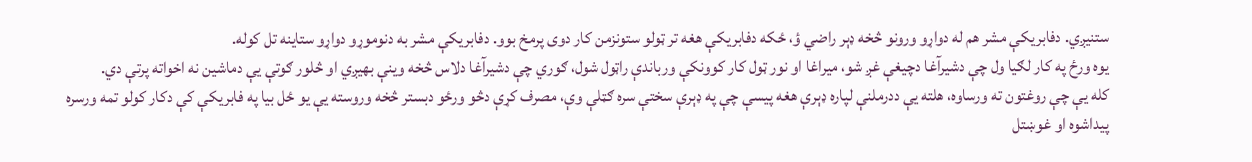ستنيږي. دفابريكې مشر هم له دواړو ورونو څخه ډېر راضي ؤ، ځكه دفابريكې هغه تر ټولو ستونزمن كار دوى پرمخ بوو. دفابريكې مشر به دنوموړو دواړو ستاينه تل كوله.
يوه ورځ په كار لګيا ول چې دشيرآغا دچيغې غږ شو، ميراغا او نور ټول كار كوونكې ورباندې راټول شول، ګوري چې دشيرآغا دلاس څخه وينې بهيږي او څلور ګوتې يې دماشين نه اخواته پرتې دي.
كله يې چې روغتون ته ورساوه، هلته يې ددرملنې لپاره ډېرې هغه پيسې چې په ډېرې سختې سره ګټلې وې، مصرف كړې دڅو ورځو دبستر څخه وروسته يې يو ځل بيا په فابريكې كې دكار كولو تمه ورسره پيداشوه او غوښتل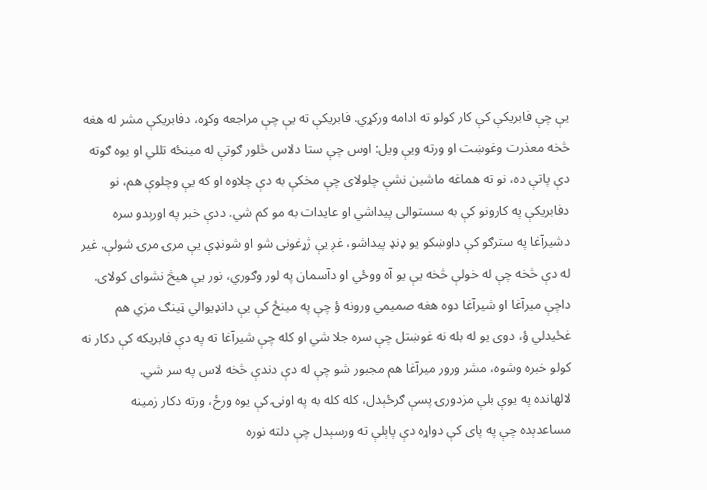يې چې فابريكې كې كار كولو ته ادامه وركړي. فابريكې ته يې چې مراجعه وكړه، دفابريكې مشر له هغه څخه معذرت وغوښت او ورته ويې ويل: اوس چې ستا دلاس څلور ګوتې له مينځه تللي او يوه ګوته دې پاتې ده، نو ته هماغه ماشين نشې چلولاى چې مخكې به دې چلاوه او كه يې وچلوې هم، نو دفابريكې په كارونو كې به سستوالى پيداشي او عايدات به مو كم شي. ددې خبر په اورېدو سره دشيرآغا په سترګو كې داوښكو يو ډنډ پيداشو، غږ يې ژړغونى شو او شونډې يې مرۍ مرۍ شولې. غير له دې څخه چې له خولې څخه يې يو آه ووځي او دآسمان په لور وګوري، نور يې هيڅ نشواى كولاى.
داچې ميرآغا او شيرآغا دوه هغه صميمي ورونه ؤ چې په مينځ كې يې دانډيوالي ټينګ مزي هم غځيدلي ؤ، دوى يو له بله نه غوښتل چې سره جلا شي او كله چې شيرآغا ته په دې فابريكه كې دكار نه كولو خبره وشوه، مشر ورور ميرآغا هم مجبور شو چې له دې دندې څخه لاس په سر شي.
لالهانده په يوې بلې مزدورۍ پسې ګرځېدل، كله كله به په اونۍ كې يوه ورځ، ورته دكار زمينه مساعدېده چې په پاى كې دواړه دې پاېلې ته ورسېدل چې دلته نوره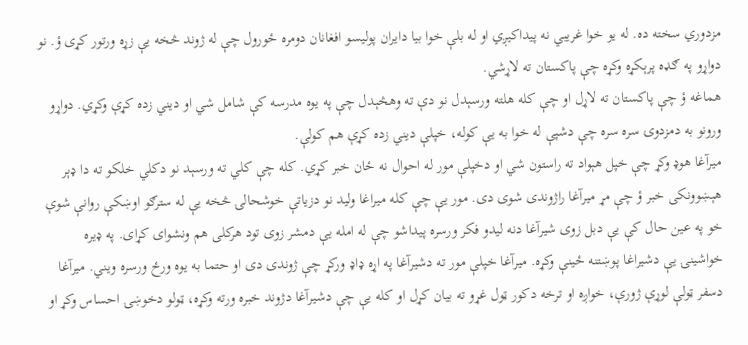مزدوري سخته ده. له يو خوا غريبي نه پيداكيږي او له بلې خوا بيا دايران پوليسو افغانان دومره ځورول چې له ژوند څخه يې زړه ورتور كړى ؤ. نو دواړو په ګډه پرېكړه وكړه چې پاكستان ته لاړشي.
هماغه ؤ چې پاكستان ته لاړل او چې كله هلته ورسېدل نو دې ته وهڅېدل چې په يوه مدرسه كې شامل شي او ديني زده كړې وكړي. دواړو ورونو به دمزدوۍ سره سره چې دشپې له خوا به يې كوله، خپلې ديني زده كړې هم كولې.
ميرآغا هوډ وكړ چې خپل هېواد ته راستون شي او دخپلې مور له احوال نه ځان خبر كړي. كله چې كلي ته ورسېد نو دكلي خلكو ته دا ډېر هېښوونكى خبر ؤ چې مړ ميرآغا راژوندى شوى دى. مور يې چې كله ميراغا وليد نو دزياتې خوشحالۍ څخه يې له سترګو اوښكې روانې شوې خو په عين حال كې يې دبل زوى شيرآغا دنه ليدو فكر ورسره پيداشو چې له امله يې دمشر زوى تود هركلى هم ونشواى كړاى. په ډيره خواشينۍ يې دشيراغا پوښتنه ځينې وكړه. ميرآغا خپلې مور ته دشيرآغا په اړه ډاډ وركړ چې ژوندى دى او حتما به يوه ورځ ورسره ويني. ميرآغا دسفر ټولې لوړې ژورې، خواږه او ترخه دكور ټول غړو ته بيان كړل او كله يې چې دشيرآغا دژوند خبره ورته وكړه، ټولو دخوښۍ احساس وكړ او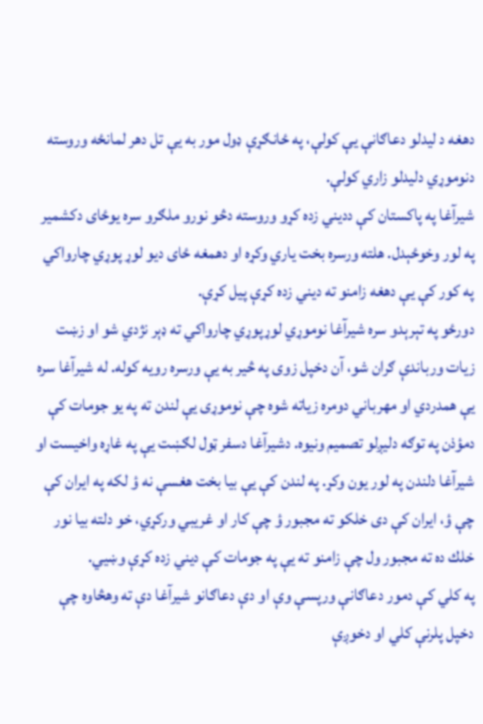دهغه د ليدلو دعاګانې يې كولې، په ځانګړې ډول مور به يې تل دهر لمانځه وروسته دنوموړي دليدلو زاري كولې.
شيرآغا په پاكستان كې دديني زده كړو وروسته دڅو نورو ملګرو سره يوځاى دكشمير په لور وخوځېدل. هلته ورسره بخت ياري وكړه او دهمغه ځاى ديو لوړ پوړي چارواكي په كور كې يې دهغه زامنو ته ديني زده كړې پيل كړې.
دورځو په تېرېدو سره شيرآغا نوموړي لوړپوړي چارواكي ته ډېر نژدي شو او زښت زيات ورباندې ګران شو، آن دخپل زوى په څير به يې ورسره رويه كوله. له شيرآغا سره يې همدردي او مهرباني دومره زياته شوه چې نوموړى يې لندن ته په يو جومات كې دمؤذن په توګه دليږلو تصميم ونيوه. دشيرآغا دسفر ټول لګښت يې په غاړه واخيست او شيرآغا دلندن په لور يون وكړ. په لندن كې يې بيا بخت هغسې نه ؤ لكه په ايران كې چې ؤ، ايران كې دى خلكو ته مجبور ؤ چې كار او غريبي وركړي، خو دلته بيا نور خلك ده ته مجبور ول چې زامنو ته يې په جومات كې ديني زده كړې وښيي.
په كلي كې دمور دعاګانې ورپسې وې او دې دعاګانو شيرآغا دې ته وهڅاوه چې دخپل پلرنې كلي او دخوږې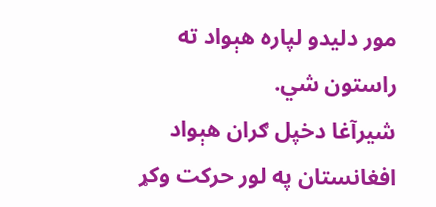مور دليدو لپاره هېواد ته راستون شي.
شيرآغا دخپل ګران هېواد افغانستان په لور حركت وكړ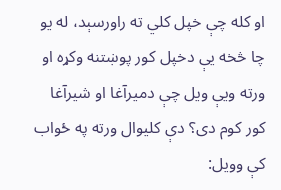او كله چې خپل كلي ته راورسېد، له يو چا څخه يې دخپل كور پوښتنه وكړه او ورته ويې ويل چې دميرآغا او شيرآغا كور كوم دى؟ دې كليوال ورته په ځواب كې وويل: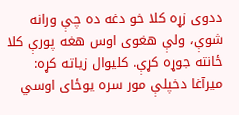ددوى زړه كلا خو دغه ده چې ورانه شوې، ولې هغوى اوس هغه پورې كلا ځانته جوړه كړې. كليوال زياته كړه: ميرآغا دخپلې مور سره يوځاى اوسي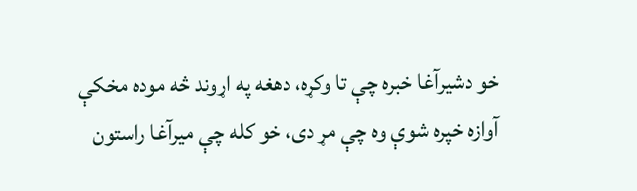خو دشيرآغا خبره چې تا وكړه، دهغه په اړوند څه موده مخكې آوازه خپره شوې وه چې مړ دى، خو كله چې ميرآغا راستون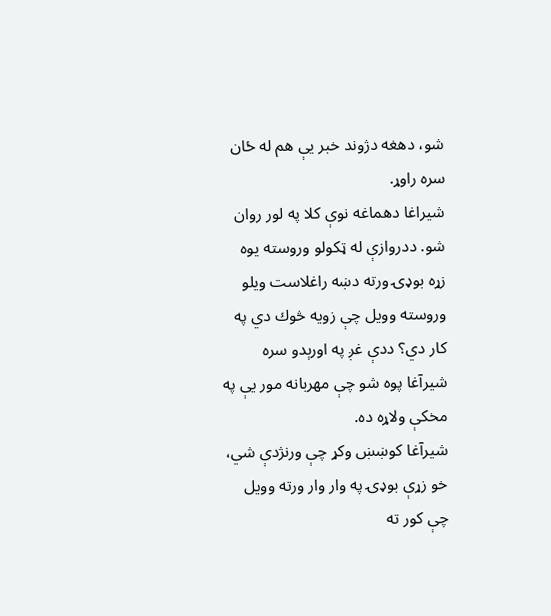شو، دهغه دژوند خبر يې هم له ځان سره راوړ.
شيراغا دهماغه نوې كلا په لور روان شو. ددروازې له ټكولو وروسته يوه زړه بوډۍ ورته دښه راغلاست ويلو وروسته وويل چې زويه څوك دي په كار دي؟ ددې غږ په اورېدو سره شيرآغا پوه شو چې مهربانه مور يې په مخكې ولاړه ده.
شيرآغا كوښښ وكړ چې ورنژدې شي، خو زړې بوډۍ په وار وار ورته وويل چې كور ته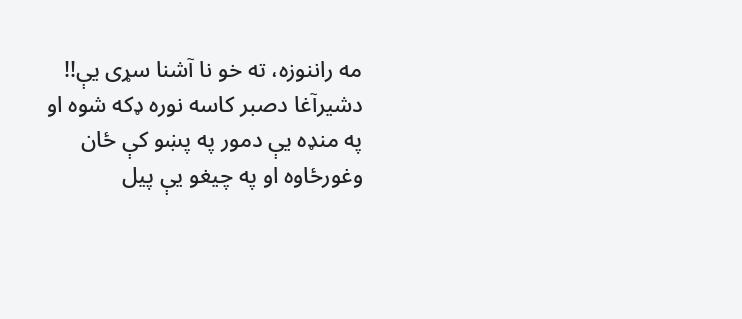مه راننوزه، ته خو نا آشنا سړى يې!! دشيرآغا دصبر كاسه نوره ډكه شوه او په منډه يې دمور په پښو كې ځان وغورځاوه او په چيغو يې پيل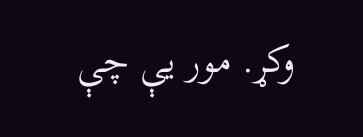وكړ. مور يې چې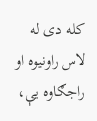كله دى له لاس راونيوه او راجګاوه يې،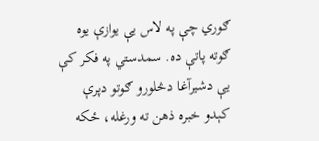ګوري چې په لاس يې يوازې يوه ګوته پاتې ده. سمدستي په فكر كې يې دشيرآغا دڅلورو ګوتو دپرې كېدو خبره ذهن ته ورغله، ځكه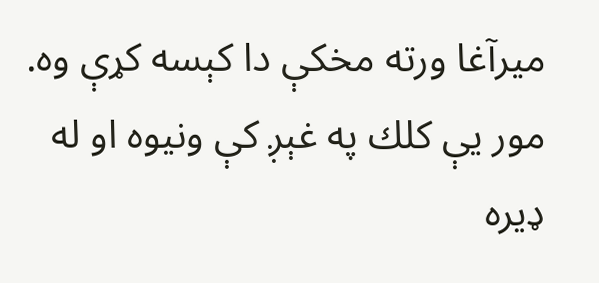ميرآغا ورته مخكې دا كېسه كړې وه.
مور يې كلك په غېږ كې ونيوه او له ډيره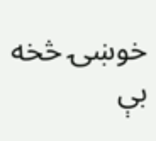خوښۍ څخه بې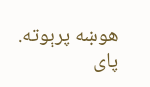هوښه پرېوته.
پاى